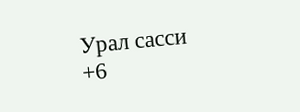Урал сасси
+6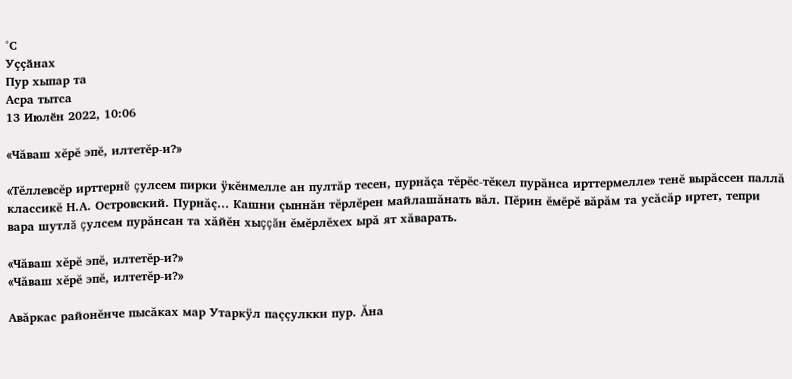°С
Уҫҫӑнах
Пур хыпар та
Асра тытса
13 Июлӗн 2022, 10:06

«Чăваш хĕрĕ эпĕ, илтетĕр-и?»

«Тĕллевсĕр ирттернĕ çулсем пирки ÿкĕнмелле ан пултăр тесен, пурнăçа тĕрĕс-тĕкел пурăнса ирттермелле» тенĕ вырăссен паллă классикĕ Н.А. Островский. Пурнăç... Кашни çыннăн тĕрлĕрен майлашăнать вăл. Пĕрин ĕмĕрĕ вăрăм та усăсăр иртет, тепри вара шутлă çулсем пурăнсан та хăйĕн хыççăн ĕмĕрлĕхех ырă ят хăварать.

«Чăваш хĕрĕ эпĕ, илтетĕр-и?»
«Чăваш хĕрĕ эпĕ, илтетĕр-и?»

Авăркас районĕнче пысăках мар Утаркÿл паççулкки пур. Ăна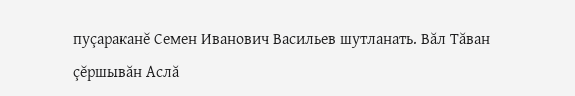пуçараканĕ Семен Иванович Васильев шутланать. Вăл Тăван çĕршывăн Аслă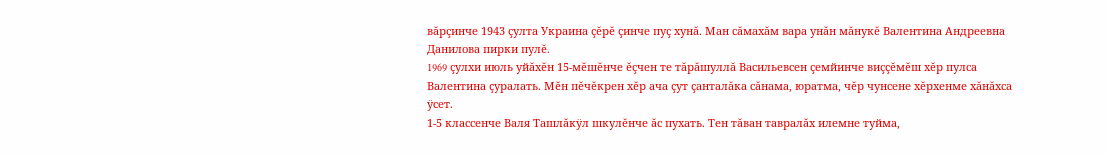вăрçинче 1943 çулта Украина çĕрĕ çинче пуç хунă. Ман сăмахăм вара унăн мăнукĕ Валентина Андреевна Данилова пирки пулĕ.
1969 çулхи июль уйăхĕн 15-мĕшĕнче ĕçчен те тăрăшуллă Васильевсен çемйинче виççĕмĕш хĕр пулса Валентина çуралать. Мĕн пĕчĕкрен хĕр ача çут çанталăка сăнама, юратма, чĕр чунсене хĕрхенме хăнăхса ÿсет.
1-5 классенче Валя Ташлăкÿл шкулĕнче ăс пухать. Тен тăван тавралăх илемне туйма,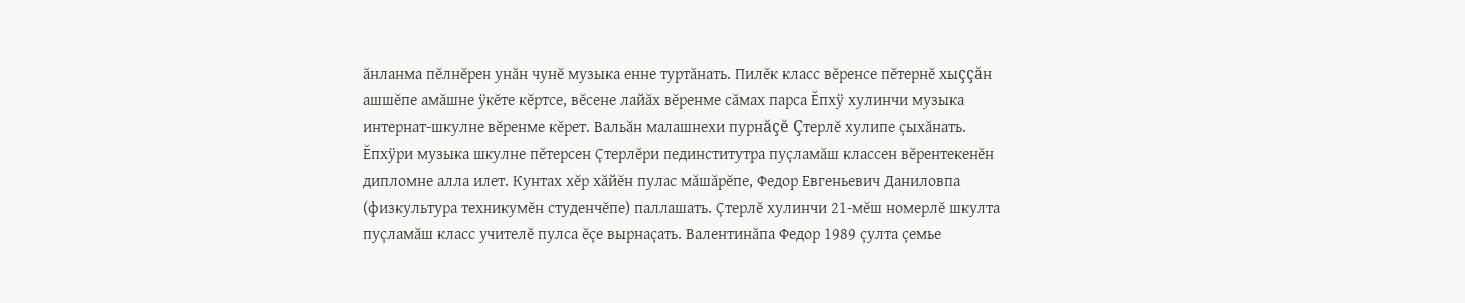ăнланма пĕлнĕрен унăн чунĕ музыка енне туртăнать. Пилĕк класс вĕренсе пĕтернĕ хыççăн ашшĕпе амăшне ÿкĕте кĕртсе, вĕсене лайăх вĕренме сăмах парса Ĕпхÿ хулинчи музыка интернат-шкулне вĕренме кĕрет. Вальăн малашнехи пурнăçĕ Çтерлĕ хулипе çыхăнать. Ĕпхÿри музыка шкулне пĕтерсен Çтерлĕри пединститутра пуçламăш классен вĕрентекенĕн дипломне алла илет. Кунтах хĕр хăйĕн пулас мăшăрĕпе, Федор Евгеньевич Даниловпа (физкультура техникумĕн студенчĕпе) паллашать. Çтерлĕ хулинчи 21-мĕш номерлĕ шкулта пуçламăш класс учителĕ пулса ĕçе вырнаçать. Валентинăпа Федор 1989 çулта çемье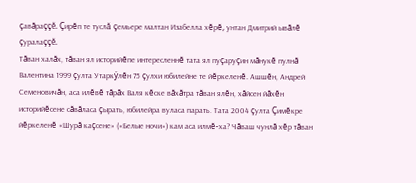çавăраççĕ. Çирĕп те туслă çемьере малтан Изабелла хĕрĕ, унтан Дмитрий ывăлĕ çуралаççĕ.
Тăван халăх, тăван ял историйĕпе интересленнĕ тата ял пуçаруçин мăнукĕ пулнă Валентина 1999 çулта Утаркÿлĕн 75 çулхи юбилейне те йĕркеленĕ. Ашшĕн, Андрей Семеновичăн, аса илĕвĕ тăрăх Валя кĕске вăхăтра тăван ялĕн, хăйсен йăхĕн историйĕсене сăвăласа çырать, юбилейра вуласа парать. Тата 2004 çулта Çимĕкре йĕркеленĕ «Шурă каçсене» («Белые ночи») кам аса илмĕ-ха? Чăваш чунлă хĕр тăван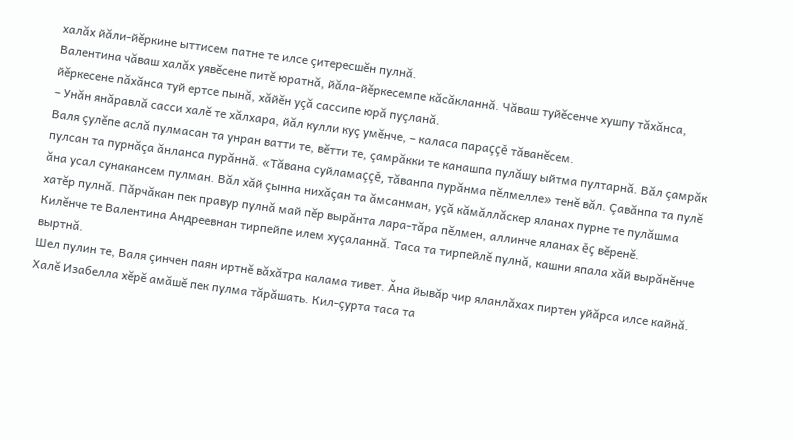халăх йăли-йĕркине ыттисем патне те илсе çитересшĕн пулнă.
Валентина чăваш халăх уявĕсене питĕ юратнă, йăла-йĕркесемпе кăсăкланнă. Чăваш туйĕсенче хушпу тăхăнса, йĕркесене пăхăнса туй ертсе пынă, хăйĕн уçă сассипе юрă пуçланă.
– Унăн янăравлă сасси халĕ те хăлхара, йăл кулли куç умĕнче, – каласа параççĕ тăванĕсем.
Валя çулĕпе аслă пулмасан та унран ватти те, вĕтти те, çамрăкки те канашпа пулăшу ыйтма пултарнă. Вăл çамрăк пулсан та пурнăçа ăнланса пурăннă. «Тăвана суйламаççĕ, тăванпа пурăнма пĕлмелле» тенĕ вăл. Çавăнпа та пулĕ ăна усал сунакансем пулман. Вăл хăй çынна нихăçан та ăмсанман, уçă кăмăллăскер яланах пурне те пулăшма хатĕр пулнă. Пăрчăкан пек правур пулнă май пĕр вырăнта лара-тăра пĕлмен, аллинче яланах ĕç вĕренĕ.
Килĕнче те Валентина Андреевнан тирпейпе илем хуçаланнă. Таса та тирпейлĕ пулнă, кашни япала хăй вырăнĕнче выртнă.
Шел пулин те, Валя çинчен паян иртнĕ вăхăтра калама тивет. Ăна йывăр чир яланлăхах пиртен уйăрса илсе кайнă.
Халĕ Изабелла хĕрĕ амăшĕ пек пулма тăрăшать. Кил-çурта таса та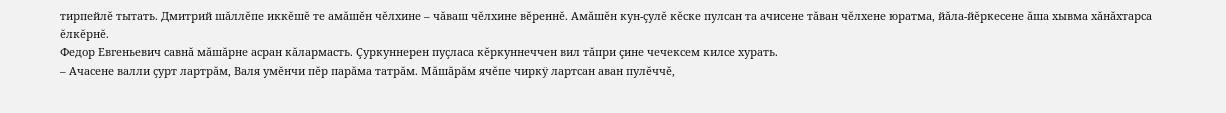тирпейлĕ тытать. Дмитрий шăллĕпе иккĕшĕ те амăшĕн чĕлхине – чăваш чĕлхине вĕреннĕ. Амăшĕн кун-çулĕ кĕске пулсан та ачисене тăван чĕлхене юратма, йăла-йĕркесене ăша хывма хăнăхтарса ĕлкĕрнĕ.
Федор Евгеньевич савнă мăшăрне асран кăлармасть. Çуркуннерен пуçласа кĕркуннеччен вил тăпри çине чечексем килсе хурать.
– Ачасене валли çурт лартрăм, Валя умĕнчи пĕр парăма татрăм. Мăшăрăм ячĕпе чиркÿ лартсан аван пулĕччĕ,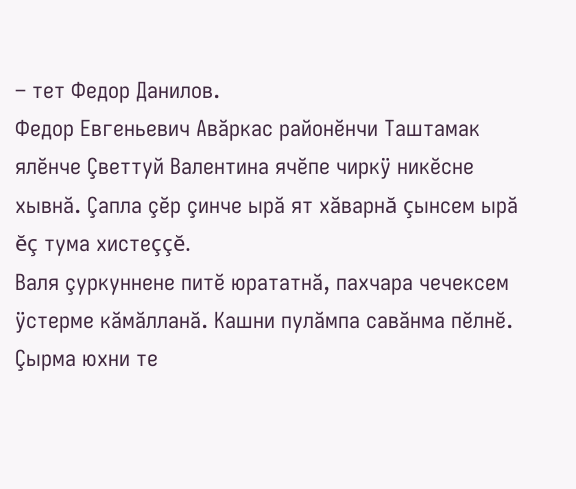– тет Федор Данилов.
Федор Евгеньевич Авăркас районĕнчи Таштамак ялĕнче Çветтуй Валентина ячĕпе чиркÿ никĕсне хывнă. Çапла çĕр çинче ырă ят хăварнă çынсем ырă ĕç тума хистеççĕ.
Валя çуркуннене питĕ юрататнă, пахчара чечексем ÿстерме кăмăлланă. Кашни пулăмпа савăнма пĕлнĕ. Çырма юхни те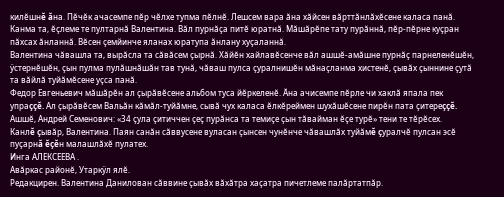килĕшнĕ ăна. Пĕчĕк ачасемпе пĕр чĕлхе тупма пĕлнĕ. Лешсем вара ăна хăйсен вăрттăнлăхĕсене каласа панă. Канма та, ĕçлеме те пултарнă Валентина. Вăл пурнăçа питĕ юратнă. Мăшăрĕпе тату пурăннă, пĕр-пĕрне куçран пăхсах ăнланнă. Вĕсен çемйинче яланах юратупа ăнлану хуçаланнă.
Валентина чăвашла та, вырăсла та сăвăсем çырнă. Хăйĕн хайлавĕсенче вăл ашшĕ-амăшне пурнăç парнеленĕшĕн, ÿстернĕшĕн, çын пулма пулăшнăшăн тав тунă, чăваш пулса çуралнишĕн мăнаçланма хистенĕ, çывăх çыннине çутă та вăйлă туйăмĕсене уçса панă.
Федор Евгеньевич мăшăрĕн ал çырăвĕсене альбом туса йĕркеленĕ. Ăна ачисемпе пĕрле чи хаклă япала пек упраççĕ. Ал çырăвĕсем Вальăн кăмăл-туйăмне, сывă чух каласа ĕлкĕреймен шухăшĕсене пирĕн пата çитереççĕ. Ашшĕ, Андрей Семенович: «34 çула çитиччен çеç пурăнса та темиçе çын тăвайман ĕçе турĕ» тени те тĕрĕсех.
Канлĕ çывăр, Валентина. Паян санăн сăввусене вуласан çынсен чунĕнче чăвашлăх туйăмĕ çуралчĕ пулсан эсĕ пуçарнă ĕçĕн малашлăхĕ пулатех.
Инга АЛЕКСЕЕВА .
Авăркас районĕ, Утаркÿл ялĕ.
Редакцирен. Валентина Данилован сăввине çывăх вăхăтра хаçатра пичетлеме палăртатпăр.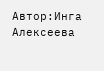Автор:Инга Алексеева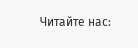Читайте нас: